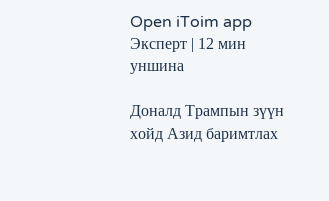Open iToim app
Эксперт | 12 мин уншина

Доналд Трампын зүүн хойд Азид баримтлах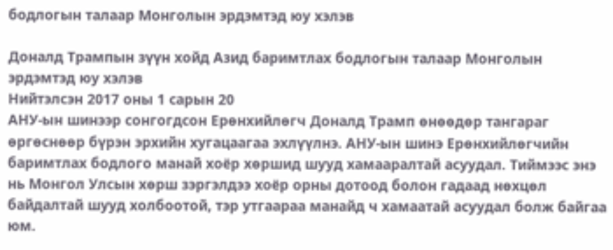бодлогын талаар Монголын эрдэмтэд юу хэлэв

Доналд Трампын зүүн хойд Азид баримтлах бодлогын талаар Монголын эрдэмтэд юу хэлэв
Нийтэлсэн 2017 оны 1 сарын 20
АНУ-ын шинээр сонгогдсон Ерөнхийлөгч Доналд Трамп өнөөдөр тангараг өргөснөөр бүрэн эрхийн хугацаагаа эхлүүлнэ. АНУ-ын шинэ Ерөнхийлөгчийн баримтлах бодлого манай хоёр хөршид шууд хамааралтай асуудал. Тиймээс энэ нь Монгол Улсын хөрш зэргэлдээ хоёр орны дотоод болон гадаад нөхцөл байдалтай шууд холбоотой, тэр утгаараа манайд ч хамаатай асуудал болж байгаа юм.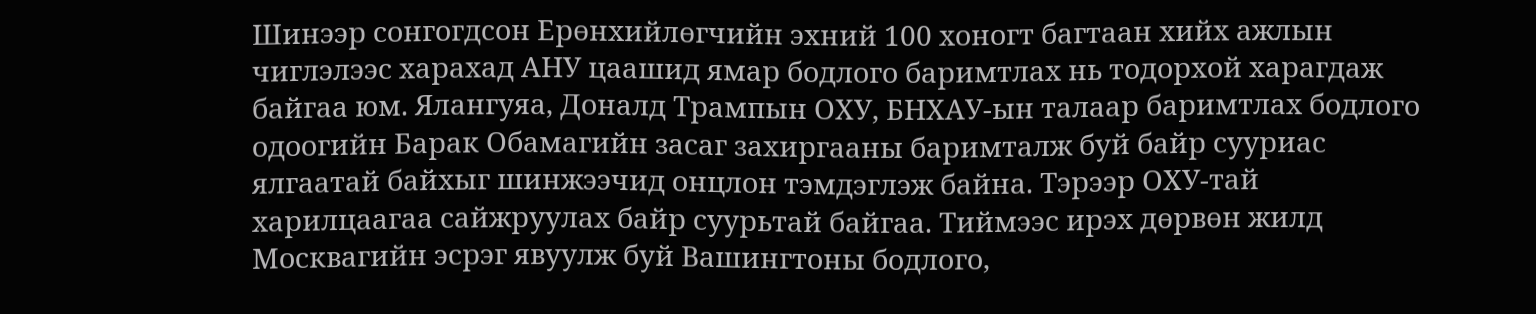Шинээр сонгогдсон Ерөнхийлөгчийн эхний 100 хоногт багтаан хийх ажлын чиглэлээс харахад АНУ цаашид ямар бодлого баримтлах нь тодорхой харагдаж байгаа юм. Ялангуяа, Доналд Трампын ОХУ, БНХАУ-ын талаар баримтлах бодлого одоогийн Барак Обамагийн засаг захиргааны баримталж буй байр сууриас ялгаатай байхыг шинжээчид онцлон тэмдэглэж байна. Тэрээр ОХУ-тай харилцаагаа сайжруулах байр суурьтай байгаа. Тиймээс ирэх дөрвөн жилд Москвагийн эсрэг явуулж буй Вашингтоны бодлого,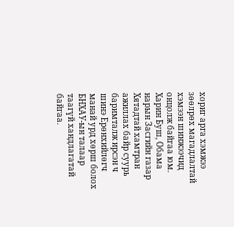хориг арга хэмжээ зөөлрөх магадлалтай хэмээн шинжээчид онцолж байгаа юм. Харин Буш, Обама нарын Засгийн газар Хятадтай хамтран ажиллах байр суурь баримталж ирсэн ч шинэ Ерөнхийлөгч манай урд хөрш болох БНХАУ-ын талаар таагүй хандлагатай байгаа.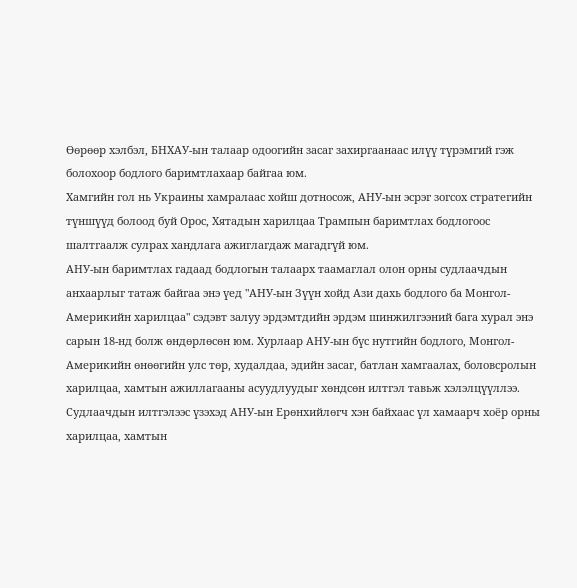Өөрөөр хэлбэл, БНХАУ-ын талаар одоогийн засаг захиргаанаас илүү түрэмгий гэж болохоор бодлого баримтлахаар байгаа юм.
Хамгийн гол нь Украины хамралаас хойш дотносож, АНУ-ын эсрэг зогсох стратегийн түншүүд болоод буй Орос, Хятадын харилцаа Трампын баримтлах бодлогоос шалтгаалж сулрах хандлага ажиглагдаж магадгүй юм.
АНУ-ын баримтлах гадаад бодлогын талаарх таамаглал олон орны судлаачдын анхаарлыг татаж байгаа энэ үед "АНУ-ын Зүүн хойд Ази дахь бодлого ба Монгол-Америкийн харилцаа" сэдэвт залуу эрдэмтдийн эрдэм шинжилгээний бага хурал энэ сарын 18-нд болж өндөрлөсөн юм. Хурлаар АНУ-ын бүс нутгийн бодлого, Монгол-Америкийн өнөөгийн улс төр, худалдаа, эдийн засаг, батлан хамгаалах, боловсролын харилцаа, хамтын ажиллагааны асуудлуудыг хөндсөн илтгэл тавьж хэлэлцүүллээ.
Судлаачдын илтгэлээс үзэхэд АНУ-ын Ерөнхийлөгч хэн байхаас үл хамаарч хоёр орны харилцаа, хамтын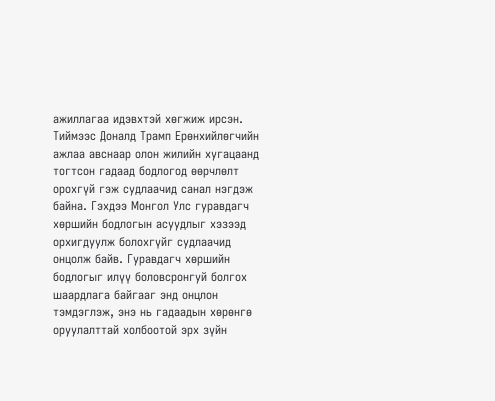ажиллагаа идэвхтэй хөгжиж ирсэн. Тиймээс Доналд Трамп Ерөнхийлөгчийн ажлаа авснаар олон жилийн хугацаанд тогтсон гадаад бодлогод өөрчлөлт орохгүй гэж судлаачид санал нэгдэж байна. Гэхдээ Монгол Улс гуравдагч хөршийн бодлогын асуудлыг хэзээд орхигдуулж болохгүйг судлаачид онцолж байв. Гуравдагч хөршийн бодлогыг илүү боловсронгуй болгох шаардлага байгааг энд онцлон тэмдэглэж, энэ нь гадаадын хөрөнгө оруулалттай холбоотой эрх зүйн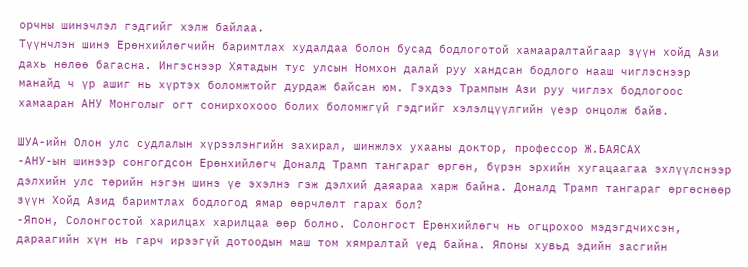орчны шинэчлэл гэдгийг хэлж байлаа.
Түүнчлэн шинэ Ерөнхийлөгчийн баримтлах худалдаа болон бусад бодлоготой хамааралтайгаар зүүн хойд Ази дахь нөлөө багасна. Ингэснээр Хятадын тус улсын Номхон далай руу хандсан бодлого нааш чиглэснээр манайд ч үр ашиг нь хүртэх боломжтойг дурдаж байсан юм. Гэхдээ Трампын Ази руу чиглэх бодлогоос хамааран АНУ Монголыг огт сонирхохооо болих боломжгүй гэдгийг хэлэлцүүлгийн үеэр онцолж байв.

ШУА-ийн Олон улс судлалын хүрээлэнгийн захирал, шинжлэх ухааны доктор, профессор Ж.БАЯСАХ
-АНУ-ын шинээр сонгогдсон Ерөнхийлөгч Доналд Трамп тангараг өргөн, бүрэн эрхийн хугацаагаа эхлүүлснээр дэлхийн улс төрийн нэгэн шинэ үе эхэлнэ гэж дэлхий даяараа харж байна. Доналд Трамп тангараг өргөснөөр зүүн Хойд Азид баримтлах бодлогод ямар өөрчлөлт гарах бол?
-Япон, Солонгостой харилцах харилцаа өөр болно. Солонгост Ерөнхийлөгч нь огцрохоо мэдэгдчихсэн, дараагийн хүн нь гарч ирээгүй дотоодын маш том хямралтай үед байна. Японы хувьд эдийн засгийн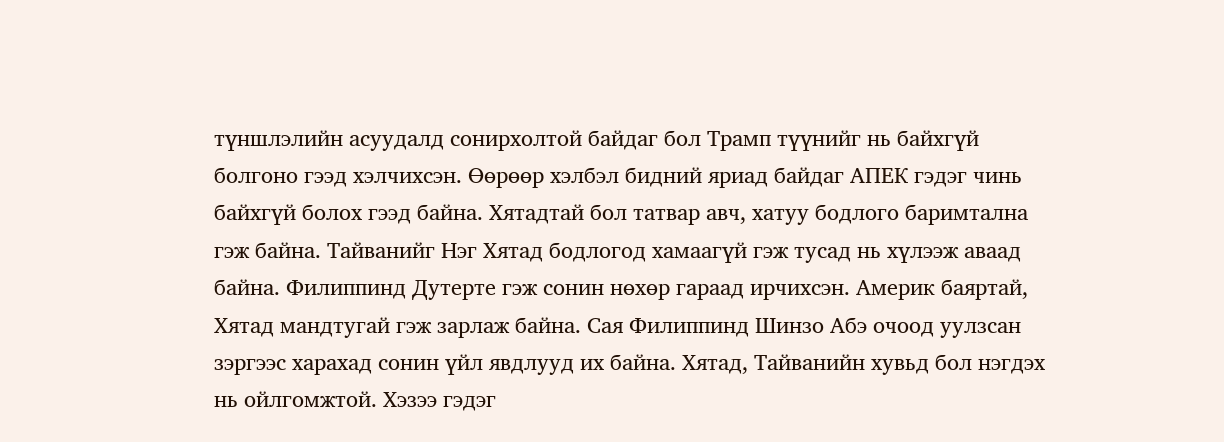түншлэлийн асуудалд сонирхолтой байдаг бол Трамп түүнийг нь байхгүй болгоно гээд хэлчихсэн. Өөрөөр хэлбэл бидний яриад байдаг АПЕК гэдэг чинь байхгүй болох гээд байна. Хятадтай бол татвар авч, хатуу бодлого баримтална гэж байна. Тайванийг Нэг Хятад бодлогод хамаагүй гэж тусад нь хүлээж аваад байна. Филиппинд Дутерте гэж сонин нөхөр гараад ирчихсэн. Америк баяртай, Хятад мандтугай гэж зарлаж байна. Сая Филиппинд Шинзо Абэ очоод уулзсан зэргээс харахад сонин үйл явдлууд их байна. Хятад, Тайванийн хувьд бол нэгдэх нь ойлгомжтой. Хэзээ гэдэг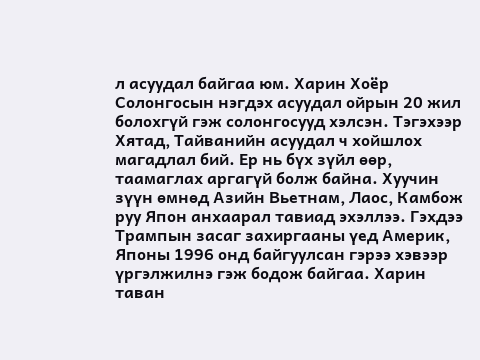л асуудал байгаа юм. Харин Хоёр Солонгосын нэгдэх асуудал ойрын 20 жил болохгүй гэж солонгосууд хэлсэн. Тэгэхээр Хятад, Тайванийн асуудал ч хойшлох магадлал бий. Ер нь бүх зүйл өөр, таамаглах аргагүй болж байна. Хуучин зүүн өмнөд Азийн Вьетнам, Лаос, Камбож руу Япон анхаарал тавиад эхэллээ. Гэхдээ Трампын засаг захиргааны үед Америк, Японы 1996 онд байгуулсан гэрээ хэвээр үргэлжилнэ гэж бодож байгаа. Харин таван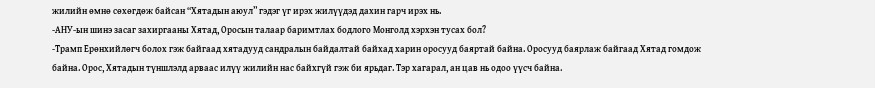жилийн өмнө сөхөгдөж байсан “Хятадын аюул” гэдэг үг ирэх жилүүдэд дахин гарч ирэх нь.
-АНУ-ын шинэ засаг захиргааны Хятад, Оросын талаар баримтлах бодлого Монголд хэрхэн тусах бол?
-Трамп Ерөнхийлөгч болох гэж байгаад хятадууд сандралын байдалтай байхад харин оросууд баяртай байна. Оросууд баярлаж байгаад Хятад гомдож байна. Орос, Хятадын түншлэлд арваас илүү жилийн нас байхгүй гэж би ярьдаг. Тэр хагарал, ан цав нь одоо үүсч байна.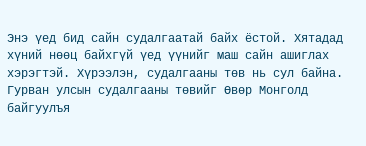Энэ үед бид сайн судалгаатай байх ёстой. Хятадад хүний нөөц байхгүй үед үүнийг маш сайн ашиглах хэрэгтэй. Хүрээлэн, судалгааны төв нь сул байна. Гурван улсын судалгааны төвийг Өвөр Монголд байгуулъя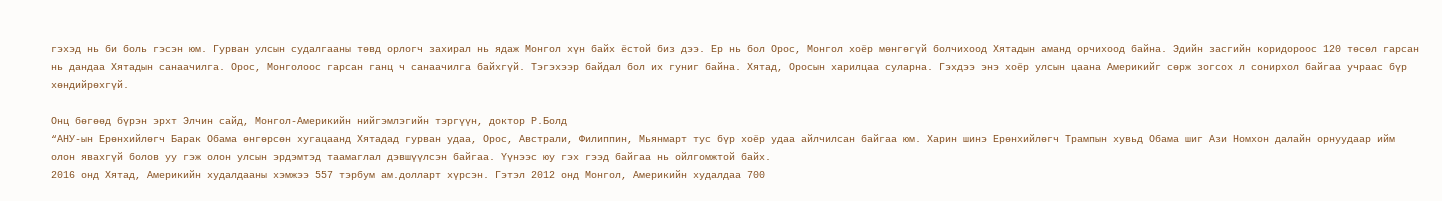гэхэд нь би боль гэсэн юм. Гурван улсын судалгааны төвд орлогч захирал нь ядаж Монгол хүн байх ёстой биз дээ. Ер нь бол Орос, Монгол хоёр мөнгөгүй болчихоод Хятадын аманд орчихоод байна. Эдийн засгийн коридороос 120 төсөл гарсан нь дандаа Хятадын санаачилга. Орос, Монголоос гарсан ганц ч санаачилга байхгүй. Тэгэхээр байдал бол их гуниг байна. Хятад, Оросын харилцаа суларна. Гэхдээ энэ хоёр улсын цаана Америкийг сөрж зогсох л сонирхол байгаа учраас бүр хөндийрөхгүй.

Онц бөгөөд бүрэн эрхт Элчин сайд, Монгол-Америкийн нийгэмлэгийн тэргүүн, доктор Р.Болд
“АНУ-ын Ерөнхийлөгч Барак Обама өнгөрсөн хугацаанд Хятадад гурван удаа, Орос, Австрали, Филиппин, Мьянмарт тус бүр хоёр удаа айлчилсан байгаа юм. Харин шинэ Ерөнхийлөгч Трампын хувьд Обама шиг Ази Номхон далайн орнуудаар ийм олон явахгүй болов уу гэж олон улсын эрдэмтэд таамаглал дэвшүүлсэн байгаа. Үүнээс юу гэх гээд байгаа нь ойлгомжтой байх.
2016 онд Хятад, Америкийн худалдааны хэмжээ 557 тэрбум ам.долларт хүрсэн. Гэтэл 2012 онд Монгол, Америкийн худалдаа 700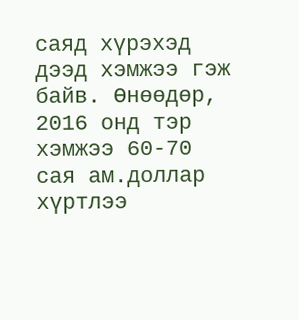саяд хүрэхэд дээд хэмжээ гэж байв. Өнөөдөр, 2016 онд тэр хэмжээ 60-70 сая ам.доллар хүртлээ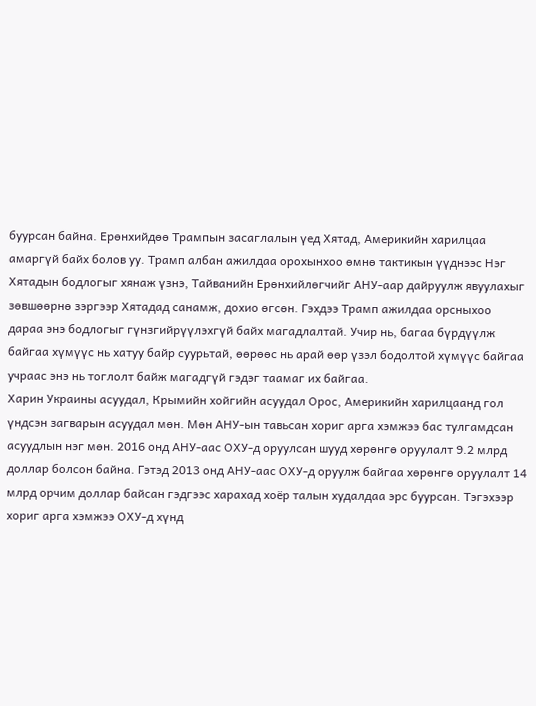буурсан байна. Ерөнхийдөө Трампын засаглалын үед Хятад, Америкийн харилцаа амаргүй байх болов уу. Трамп албан ажилдаа орохынхоо өмнө тактикын үүднээс Нэг Хятадын бодлогыг хянаж үзнэ, Тайванийн Ерөнхийлөгчийг АНУ-аар дайруулж явуулахыг зөвшөөрнө зэргээр Хятадад санамж, дохио өгсөн. Гэхдээ Трамп ажилдаа орсныхоо дараа энэ бодлогыг гүнзгийрүүлэхгүй байх магадлалтай. Учир нь, багаа бүрдүүлж байгаа хүмүүс нь хатуу байр суурьтай, өөрөөс нь арай өөр үзэл бодолтой хүмүүс байгаа учраас энэ нь тоглолт байж магадгүй гэдэг таамаг их байгаа.
Харин Украины асуудал, Крымийн хойгийн асуудал Орос, Америкийн харилцаанд гол үндсэн загварын асуудал мөн. Мөн АНУ-ын тавьсан хориг арга хэмжээ бас тулгамдсан асуудлын нэг мөн. 2016 онд АНУ-аас ОХУ-д оруулсан шууд хөрөнгө оруулалт 9.2 млрд доллар болсон байна. Гэтэд 2013 онд АНУ-аас ОХУ-д оруулж байгаа хөрөнгө оруулалт 14 млрд орчим доллар байсан гэдгээс харахад хоёр талын худалдаа эрс буурсан. Тэгэхээр хориг арга хэмжээ ОХУ-д хүнд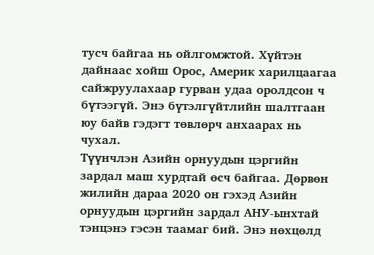тусч байгаа нь ойлгомжтой. Хүйтэн дайнаас хойш Орос, Америк харилцаагаа сайжруулахаар гурван удаа оролдсон ч бүтээгүй. Энэ бүтэлгүйтлийн шалтгаан юу байв гэдэгт төвлөрч анхаарах нь чухал.
Түүнчлэн Азийн орнуудын цэргийн зардал маш хурдтай өсч байгаа. Дөрвөн жилийн дараа 2020 он гэхэд Азийн орнуудын цэргийн зардал АНУ-ынхтай тэнцэнэ гэсэн таамаг бий. Энэ нөхцөлд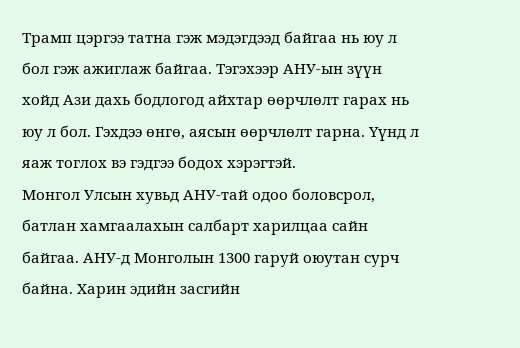Трамп цэргээ татна гэж мэдэгдээд байгаа нь юу л бол гэж ажиглаж байгаа. Тэгэхээр АНУ-ын зүүн хойд Ази дахь бодлогод айхтар өөрчлөлт гарах нь юу л бол. Гэхдээ өнгө, аясын өөрчлөлт гарна. Үүнд л яаж тоглох вэ гэдгээ бодох хэрэгтэй.
Монгол Улсын хувьд АНУ-тай одоо боловсрол, батлан хамгаалахын салбарт харилцаа сайн байгаа. АНУ-д Монголын 1300 гаруй оюутан сурч байна. Харин эдийн засгийн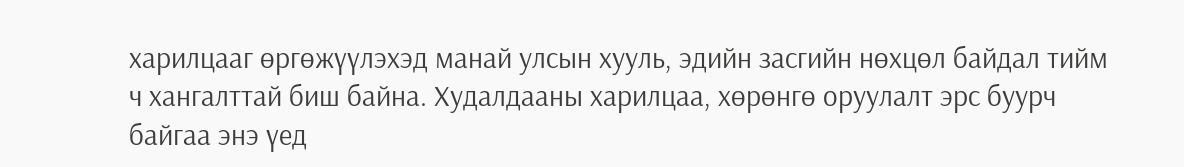харилцааг өргөжүүлэхэд манай улсын хууль, эдийн засгийн нөхцөл байдал тийм ч хангалттай биш байна. Худалдааны харилцаа, хөрөнгө оруулалт эрс буурч байгаа энэ үед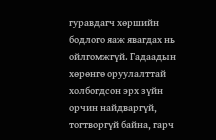гуравдагч хөршийн бодлого яаж явагдах нь ойлгомжгүй. Гадаадын хөрөнгө оруулалттай холбогдсон эрх зүйн орчин найдваргүй, тогтворгүй байна, гарч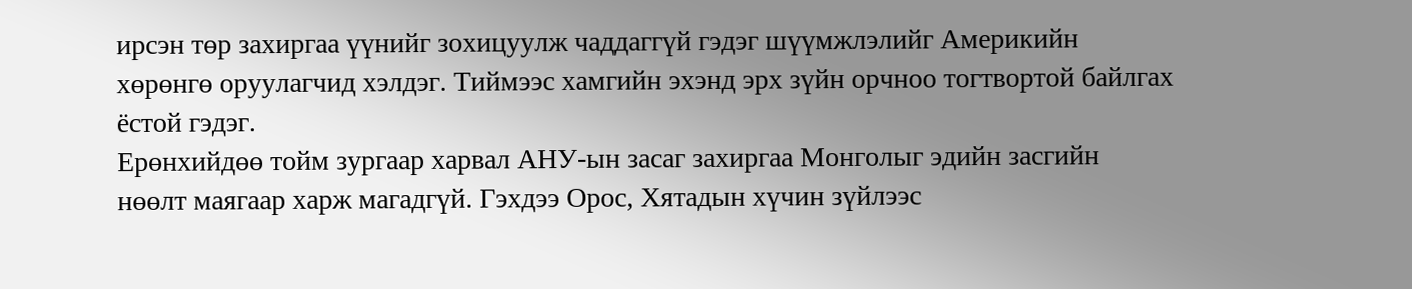ирсэн төр захиргаа үүнийг зохицуулж чаддаггүй гэдэг шүүмжлэлийг Америкийн хөрөнгө оруулагчид хэлдэг. Тиймээс хамгийн эхэнд эрх зүйн орчноо тогтвортой байлгах ёстой гэдэг.
Ерөнхийдөө тойм зургаар харвал АНУ-ын засаг захиргаа Монголыг эдийн засгийн нөөлт маягаар харж магадгүй. Гэхдээ Орос, Хятадын хүчин зүйлээс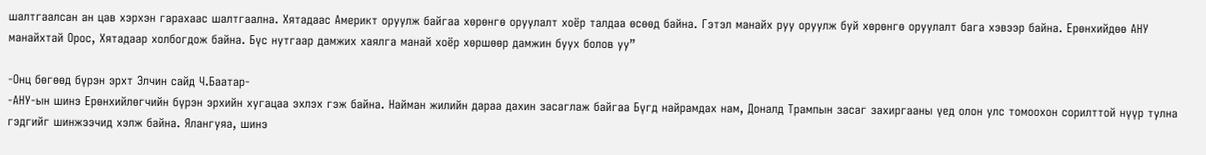шалтгаалсан ан цав хэрхэн гарахаас шалтгаална. Хятадаас Америкт оруулж байгаа хөрөнгө оруулалт хоёр талдаа өсөөд байна. Гэтэл манайх руу оруулж буй хөрөнгө оруулалт бага хэвээр байна. Ерөнхийдөө АНУ манайхтай Орос, Хятадаар холбогдож байна. Бүс нутгаар дамжих хаялга манай хоёр хөршөөр дамжин буух болов уу”

-Онц бөгөөд бүрэн эрхт Элчин сайд Ч.Баатар-
-АНУ-ын шинэ Ерөнхийлөгчийн бүрэн эрхийн хугацаа эхлэх гэж байна. Найман жилийн дараа дахин засаглаж байгаа Бүгд найрамдах нам, Доналд Трампын засаг захиргааны үед олон улс томоохон сорилттой нүүр тулна гэдгийг шинжээчид хэлж байна. Ялангуяа, шинэ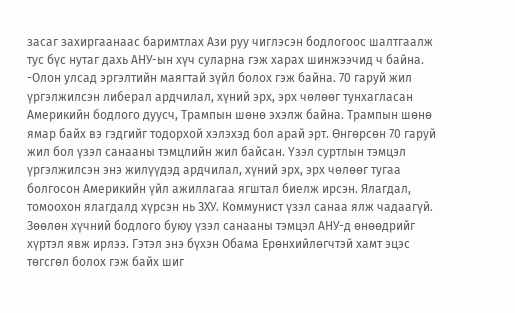засаг захиргаанаас баримтлах Ази руу чиглэсэн бодлогоос шалтгаалж тус бүс нутаг дахь АНУ-ын хүч суларна гэж харах шинжээчид ч байна.
-Олон улсад эргэлтийн маягтай зүйл болох гэж байна. 70 гаруй жил үргэлжилсэн либерал ардчилал, хүний эрх, эрх чөлөөг тунхагласан Америкийн бодлого дуусч, Трампын шөнө эхэлж байна. Трампын шөнө ямар байх вэ гэдгийг тодорхой хэлэхэд бол арай эрт. Өнгөрсөн 70 гаруй жил бол үзэл санааны тэмцлийн жил байсан. Үзэл суртлын тэмцэл үргэлжилсэн энэ жилүүдэд ардчилал, хүний эрх, эрх чөлөөг тугаа болгосон Америкийн үйл ажиллагаа ягштал биелж ирсэн. Ялагдал, томоохон ялагдалд хүрсэн нь ЗХУ. Коммунист үзэл санаа ялж чадаагүй. Зөөлөн хүчний бодлого буюу үзэл санааны тэмцэл АНУ-д өнөөдрийг хүртэл явж ирлээ. Гэтэл энэ бүхэн Обама Ерөнхийлөгчтэй хамт эцэс төгсгөл болох гэж байх шиг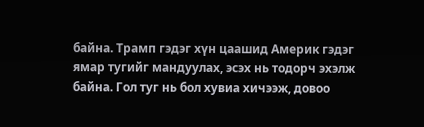байна. Трамп гэдэг хүн цаашид Америк гэдэг ямар тугийг мандуулах, эсэх нь тодорч эхэлж байна. Гол туг нь бол хувиа хичээж, довоо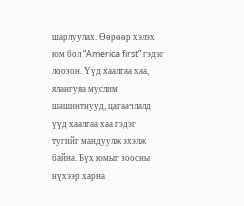шарлуулах. Өөрөөр хэлэх юм бол “America first” гэдэг лоозон. Үүд хаалгаа хаа, ялангуяа муслим шашинтнууд, цагаачлалд үүд хаалгаа хаа гэдэг тугийг мандуулж эхэлж байна. Бүх юмыг зоосны нүхээр харна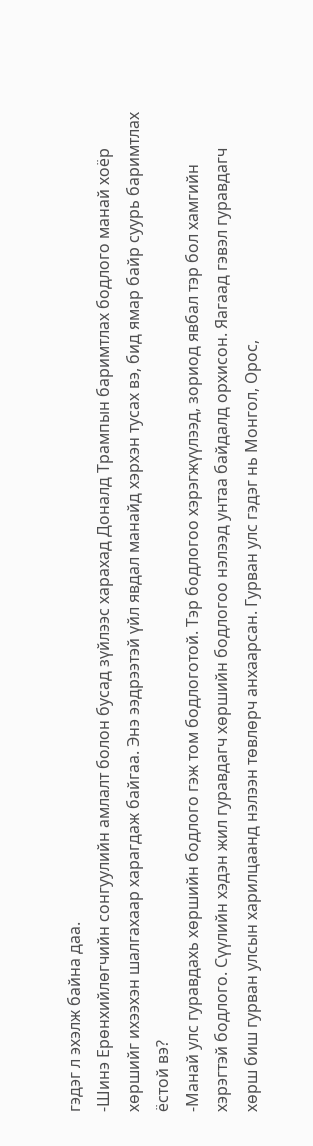гэдэг л эхэлж байна даа.
-Шинэ Ерөнхийлөгчийн сонгуулийн амлалт болон бусад зүйлээс харахад Доналд Трампын баримтлах бодлого манай хоёр хөршийг ихээхэн шалгахаар харагдаж байгаа. Энэ ээдрээтэй үйл явдал манайд хэрхэн тусах вэ, бид ямар байр суурь баримтлах ёстой вэ?
-Манай улс гуравдахь хөршийн бодлого гэж том бодлоготой. Тэр бодлогоо хэрэгжүүлээд, зориод явбал тэр бол хамгийн хэрэгтэй бодлого. Сүүлийн хэдэн жил гуравдагч хөршийн бодлогоо нэлээд унтаа байдалд орхисон. Яагаад гэвэл гуравдагч хөрш биш гурван улсын харилцаанд нэлээн төвлөрч анхаарсан. Гурван улс гэдэг нь Монгол, Орос,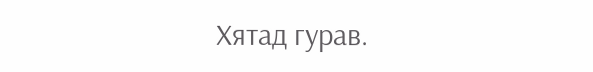Хятад гурав.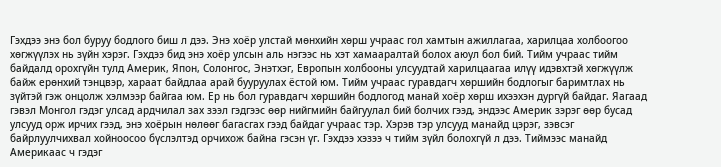Гэхдээ энэ бол буруу бодлого биш л дээ. Энэ хоёр улстай мөнхийн хөрш учраас гол хамтын ажиллагаа, харилцаа холбоогоо хөгжүүлэх нь зүйн хэрэг. Гэхдээ бид энэ хоёр улсын аль нэгээс нь хэт хамааралтай болох аюул бол бий. Тийм учраас тийм байдалд орохгүйн тулд Америк, Япон, Солонгос, Энэтхэг, Европын холбооны улсуудтай харилцаагаа илүү идэвхтэй хөгжүүлж байж ерөнхий тэнцвэр, хараат байдлаа арай бууруулах ёстой юм. Тийм учраас гуравдагч хөршийн бодлогыг баримтлах нь зүйтэй гэж онцолж хэлмээр байгаа юм. Ер нь бол гуравдагч хөршийн бодлогод манай хоёр хөрш ихээхэн дургүй байдаг. Яагаад гэвэл Монгол гэдэг улсад ардчилал зах зээл гэдгээс өөр нийгмийн байгуулал бий болчих гээд, эндээс Америк зэрэг өөр бусад улсууд орж ирчих гээд, энэ хоёрын нөлөөг багасгах гээд байдаг учраас тэр. Хэрэв тэр улсууд манайд цэрэг, зэвсэг байрлуулчихвал хойноосоо бүслэлтэд орчихож байна гэсэн үг. Гэхдээ хэзээ ч тийм зүйл болохгүй л дээ. Тиймээс манайд Америкаас ч гэдэг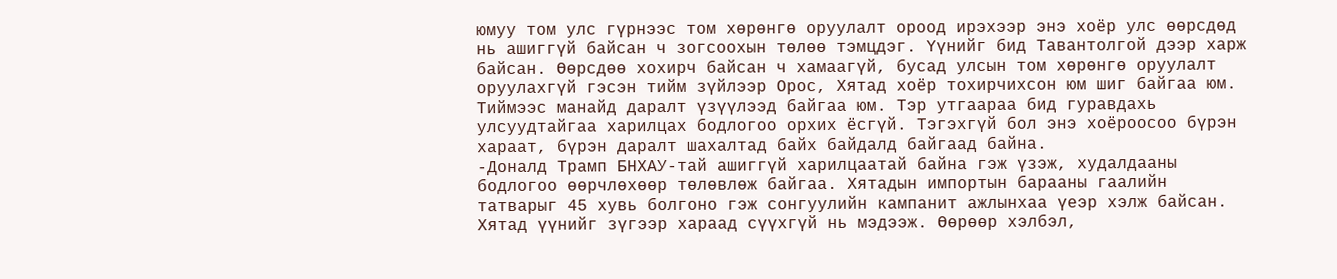юмуу том улс гүрнээс том хөрөнгө оруулалт ороод ирэхээр энэ хоёр улс өөрсдөд нь ашиггүй байсан ч зогсоохын төлөө тэмцдэг. Үүнийг бид Тавантолгой дээр харж байсан. Өөрсдөө хохирч байсан ч хамаагүй, бусад улсын том хөрөнгө оруулалт оруулахгүй гэсэн тийм зүйлээр Орос, Хятад хоёр тохирчихсон юм шиг байгаа юм. Тиймээс манайд даралт үзүүлээд байгаа юм. Тэр утгаараа бид гуравдахь улсуудтайгаа харилцах бодлогоо орхих ёсгүй. Тэгэхгүй бол энэ хоёроосоо бүрэн хараат, бүрэн даралт шахалтад байх байдалд байгаад байна.
-Доналд Трамп БНХАУ-тай ашиггүй харилцаатай байна гэж үзэж, худалдааны бодлогоо өөрчлөхөөр төлөвлөж байгаа. Хятадын импортын барааны гаалийн татварыг 45 хувь болгоно гэж сонгуулийн кампанит ажлынхаа үеэр хэлж байсан. Хятад үүнийг зүгээр хараад сүүхгүй нь мэдээж. Өөрөөр хэлбэл,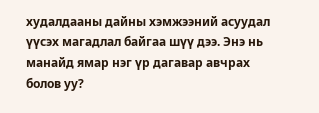худалдааны дайны хэмжээний асуудал үүсэх магадлал байгаа шүү дээ. Энэ нь манайд ямар нэг үр дагавар авчрах болов уу?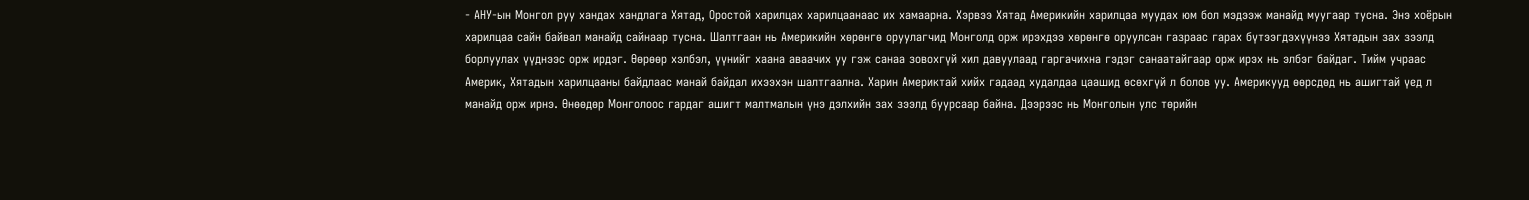- АНУ-ын Монгол руу хандах хандлага Хятад, Оростой харилцах харилцаанаас их хамаарна. Хэрвээ Хятад Америкийн харилцаа муудах юм бол мэдээж манайд муугаар тусна. Энэ хоёрын харилцаа сайн байвал манайд сайнаар тусна. Шалтгаан нь Америкийн хөрөнгө оруулагчид Монголд орж ирэхдээ хөрөнгө оруулсан газраас гарах бүтээгдэхүүнээ Хятадын зах зээлд борлуулах үүднээс орж ирдэг. Өөрөөр хэлбэл, үүнийг хаана аваачих уу гэж санаа зовохгүй хил давуулаад гаргачихна гэдэг санаатайгаар орж ирэх нь элбэг байдаг. Тийм учраас Америк, Хятадын харилцааны байдлаас манай байдал ихээхэн шалтгаална. Харин Америктай хийх гадаад худалдаа цаашид өсөхгүй л болов уу. Америкууд өөрсдөд нь ашигтай үед л манайд орж ирнэ. Өнөөдөр Монголоос гардаг ашигт малтмалын үнэ дэлхийн зах зээлд буурсаар байна. Дээрээс нь Монголын улс төрийн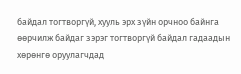байдал тогтворгүй, хууль эрх зүйн орчноо байнга өөрчилж байдаг зэрэг тогтворгүй байдал гадаадын хөрөнгө оруулагчдад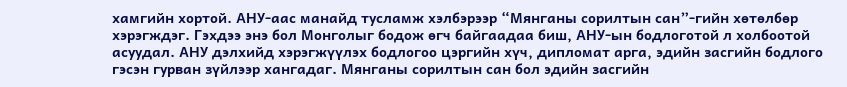хамгийн хортой. АНУ-аас манайд тусламж хэлбэрээр “Мянганы сорилтын сан”-гийн хөтөлбөр хэрэгждэг. Гэхдээ энэ бол Монголыг бодож өгч байгаадаа биш, АНУ-ын бодлоготой л холбоотой асуудал. АНУ дэлхийд хэрэгжүүлэх бодлогоо цэргийн хүч, дипломат арга, эдийн засгийн бодлого гэсэн гурван зүйлээр хангадаг. Мянганы сорилтын сан бол эдийн засгийн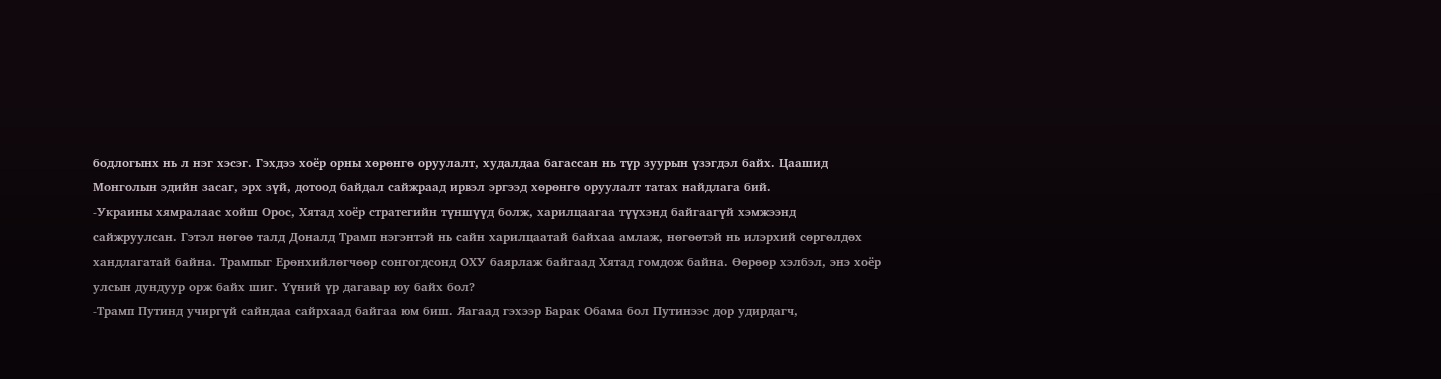бодлогынх нь л нэг хэсэг. Гэхдээ хоёр орны хөрөнгө оруулалт, худалдаа багассан нь түр зуурын үзэгдэл байх. Цаашид Монголын эдийн засаг, эрх зүй, дотоод байдал сайжраад ирвэл эргээд хөрөнгө оруулалт татах найдлага бий.
-Украины хямралаас хойш Орос, Хятад хоёр стратегийн түншүүд болж, харилцаагаа түүхэнд байгаагүй хэмжээнд сайжруулсан. Гэтэл нөгөө талд Доналд Трамп нэгэнтэй нь сайн харилцаатай байхаа амлаж, нөгөөтэй нь илэрхий сөргөлдөх хандлагатай байна. Трампыг Ерөнхийлөгчөөр сонгогдсонд ОХУ баярлаж байгаад Хятад гомдож байна. Өөрөөр хэлбэл, энэ хоёр улсын дундуур орж байх шиг. Үүний үр дагавар юу байх бол?
-Трамп Путинд учиргүй сайндаа сайрхаад байгаа юм биш. Яагаад гэхээр Барак Обама бол Путинээс дор удирдагч,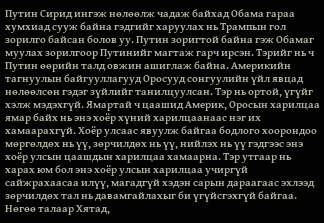Путин Сирид ингэж нөлөөлж чадаж байхад Обама гараа хумхиад сууж байна гэдгийг харуулах нь Трампын гол зорилго байсан болов уу. Путин зоригтой байна гэж Обамаг муулах зорилгоор Путинийг магтаж гарч ирсэн. Тэрийг нь ч Путин өөрийн талд овжин ашиглаж байна. Америкийн тагнуулын байгууллагууд Оросууд сонгуулийн үйл явцад нөлөөлсөн гэдэг зүйлийг танилцуулсан. Тэр нь ортой, үгүйг хэлж мэдэхгүй. Ямартай ч цаашид Америк, Оросын харилцаа ямар байх нь энэ хоёр хүний харилцаанаас нэг их хамаарахгүй. Хоёр улсаас явуулж байгаа бодлого хоорондоо мөргөлдөх нь үү, зөрчилдөх нь үү, нийлэх нь үү гэдгээс энэ хоёр улсын цаашдын харилцаа хамаарна. Тэр утгаар нь харах юм бол энэ хоёр улсын харилцаа учиргүй сайжрахаасаа илүү, магадгүй хэдэн сарын дараагаас эхлээд зөрчилдөх тал нь давамгайлахыг би үгүйсгэхгүй байгаа. Нөгөө талаар Хятад,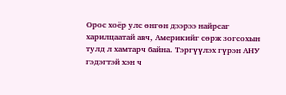Орос хоёр улс өнгөн дээрээ найрсаг харилцаатай авч, Америкийг сөрж зогсохын тулд л хамтарч байна. Тэргүүлэх гүрэн АНУ гэдэгтэй хэн ч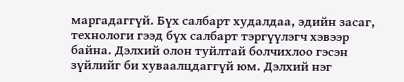маргадаггүй. Бүх салбарт худалдаа, эдийн засаг, технологи гээд бүх салбарт тэргүүлэгч хэвээр байна. Дэлхий олон туйлтай болчихлоо гэсэн зүйлийг би хуваалцдаггүй юм. Дэлхий нэг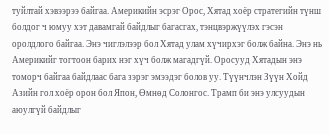туйлтай хэвээрээ байгаа. Америкийн эсрэг Орос, Хятад хоёр стратегийн түнш болдог ч юмуу хэт давамгай байдлыг багасгах, тэнцвэржүүлэх гэсэн оролдлого байгаа. Энэ чиглэлээр бол Хятад улам хүчирхэг болж байна. Энэ нь Америкийг тогтоон барих нэг хүч болж магадгүй. Оросууд Хятадын энэ томорч байгаа байдлаас бага зэрэг эмээдэг болов уу. Түүнчлэн Зүүн Хойд Азийн гол хоёр орон бол Япон, Өмнөд Солонгос. Трамп би энэ улсуудын аюулгүй байдлыг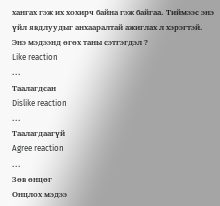хангах гэж их хохирч байна гэж байгаа. Тиймээс энэ үйл явдлуудыг анхааралтай ажиглах л хэрэгтэй.
Энэ мэдээнд өгөх таны сэтгэгдэл ?
Like reaction
...
Таалагдсан
Dislike reaction
...
Таалагдаагүй
Agree reaction
...
Зөв өнцөг
Онцлох мэдээ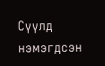Сүүлд нэмэгдсэн